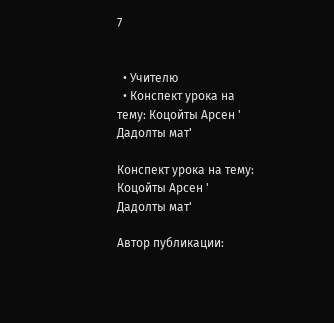7


  • Учителю
  • Конспект урока на тему: Коцойты Арсен ' Дадолты мат'

Конспект урока на тему: Коцойты Арсен ' Дадолты мат'

Автор публикации: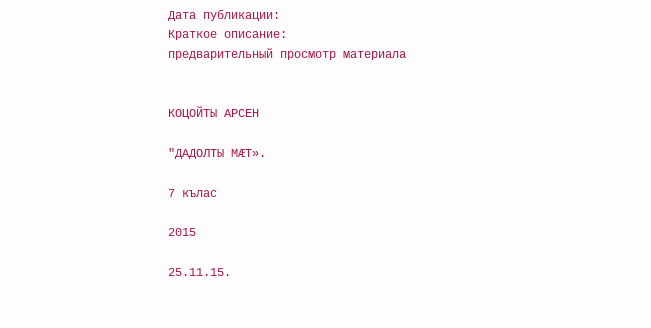Дата публикации:
Краткое описание:
предварительный просмотр материала


КОЦОЙТЫ АРСЕН

"ДАДОЛТЫ МÆТ».

7 кълас

2015

25.11.15.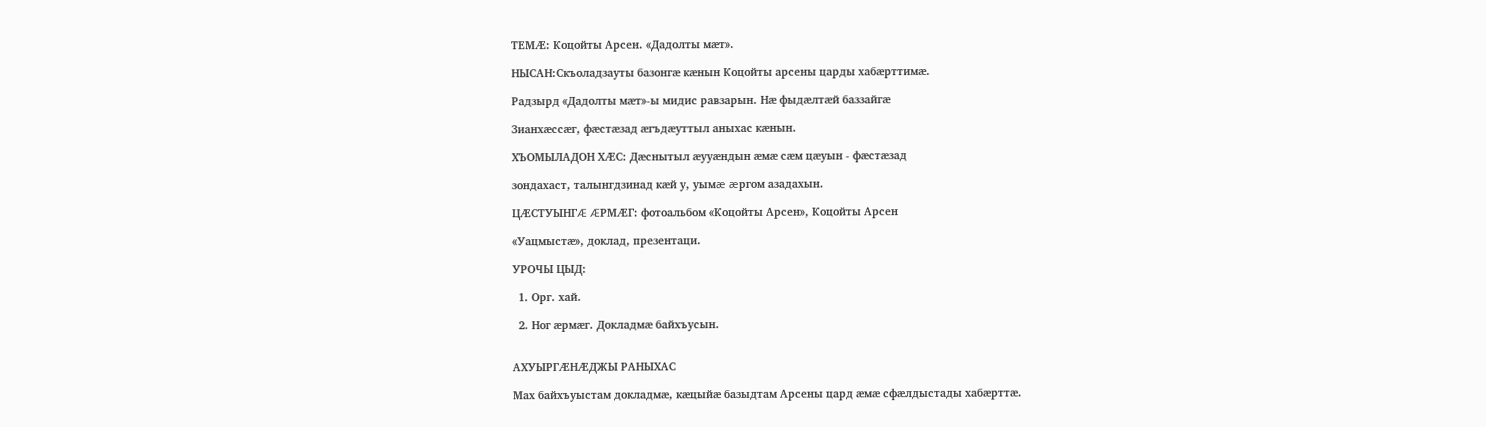ТЕМÆ: Коцойты Арсен. «Дадолты мæт».

НЫСАН:Скъоладзауты базонгæ кæнын Коцойты арсены царды хабæрттимæ.

Радзырд «Дадолты мæт»-ы мидис равзарын. Нæ фыдæлтæй баззайгæ

Зианхæссæг, фæстæзад æгъдæуттыл аныхас кæнын.

ХЪОМЫЛАДОН ХÆС: Дæснытыл æууæндын æмæ сæм цæуын - фæстæзад

зондахаст, талынгдзинад кæй у, уымæ æргом азадахын.

ЦÆСТУЫНГÆ ÆРМÆГ: фотоальбом «Коцойты Арсен», Коцойты Арсен

«Уацмыстæ», доклад, презентаци.

УРОЧЫ ЦЫД:

  1. Орг. хай.

  2. Ног æрмæг. Докладмæ байхъусын.


АХУЫРГÆНÆДЖЫ РАНЫХАС

Мах байхъуыстам докладмæ, кæцыйæ базыдтам Арсены цард æмæ сфæлдыстады хабæрттæ.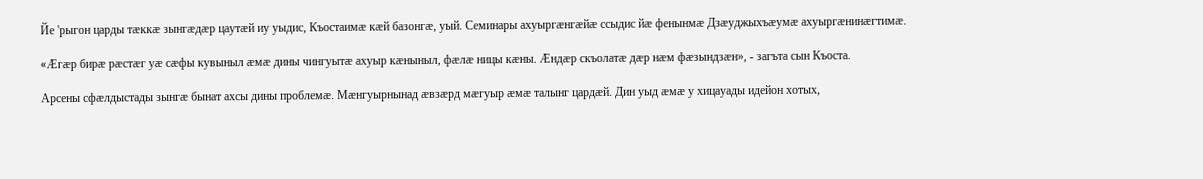Йе 'рыгон царды тæккæ зынгæдæр цаутæй иу уыдис, Къостаимæ кæй базонгæ, уый. Семинары ахуыргæнгæйæ ссыдис йæ фенынмæ Дзæуджыхъæумæ ахуыргæнинæгтимæ.

«Æгæр бирæ рæстæг уæ сæфы кувыныл æмæ дины чингуытæ ахуыр кæныныл, фæлæ ницы кæны. Æндæр скъолатæ дæр нæм фæзындзæн», - загъта сын Къоста.

Арсены сфæлдыстады зынгæ бынат ахсы дины проблемæ. Мæнгуырнынад æвзæрд мæгуыр æмæ талынг цардæй. Дин уыд æмæ у хицауады идейон хотых,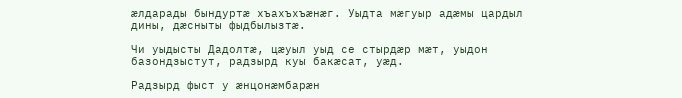æлдарады бындуртæ хъахъхъæнæг. Уыдта мæгуыр адæмы цардыл дины, дæсныты фыдбылызтæ.

Чи уыдысты Дадолтæ, цæуыл уыд се стырдæр мæт, уыдон базондзыстут, радзырд куы бакæсат, уæд.

Радзырд фыст у æнцонæмбарæн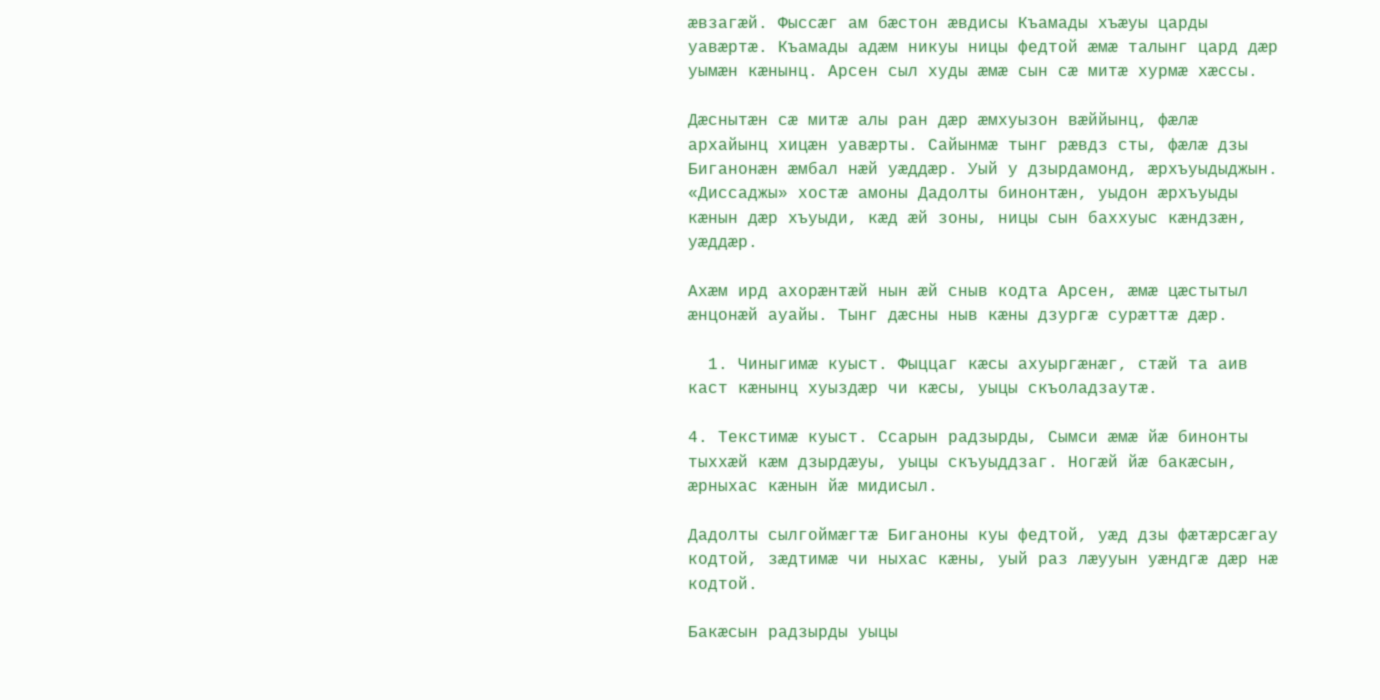æвзагæй. Фыссæг ам бæстон æвдисы Къамады хъæуы царды уавæртæ. Къамады адæм никуы ницы федтой æмæ талынг цард дæр уымæн кæнынц. Арсен сыл худы æмæ сын сæ митæ хурмæ хæссы.

Дæснытæн сæ митæ алы ран дæр æмхуызон вæййынц, фæлæ архайынц хицæн уавæрты. Сайынмæ тынг рæвдз сты, фæлæ дзы Биганонæн æмбал нæй уæддæр. Уый у дзырдамонд, æрхъуыдыджын. «Диссаджы» хостæ амоны Дадолты бинонтæн, уыдон æрхъуыды кæнын дæр хъуыди, кæд æй зоны, ницы сын баххуыс кæндзæн, уæддæр.

Ахæм ирд ахорæнтæй нын æй сныв кодта Арсен, æмæ цæстытыл æнцонæй ауайы. Тынг дæсны ныв кæны дзургæ сурæттæ дæр.

  1. Чиныгимæ куыст. Фыццаг кæсы ахуыргæнæг, стæй та аив каст кæнынц хуыздæр чи кæсы, уыцы скъоладзаутæ.

4. Текстимæ куыст. Ссарын радзырды, Сымси æмæ йæ бинонты тыххæй кæм дзырдæуы, уыцы скъуыддзаг. Ногæй йæ бакæсын, æрныхас кæнын йæ мидисыл.

Дадолты сылгоймæгтæ Биганоны куы федтой, уæд дзы фæтæрсæгау кодтой, зæдтимæ чи ныхас кæны, уый раз лæууын уæндгæ дæр нæ кодтой.

Бакæсын радзырды уыцы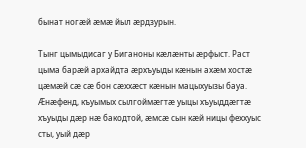бынат ногæй æмæ йыл æрдзурын.

Тынг цымыдисаг у Биганоны кæлæнты æрфыст. Раст цыма барæй архайдта æрхъуыды кæнын ахæм хостæ цæмæй сæ сæ бон сæххæст кæнын мацыхуызы бауа. Æнæфенд, къуымых сылгоймæгтæ уыцы хъуыддæгтæ хъуыды дæр нæ бакодтой, æмсæ сын кæй ницы феххуыс сты, уый дæр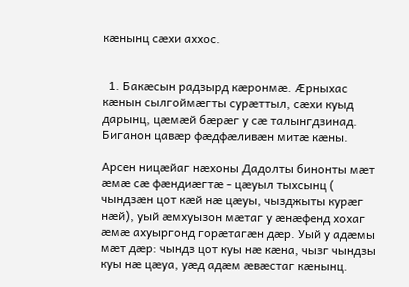кæнынц сæхи аххос.


  1. Бакæсын радзырд кæронмæ. Æрныхас кæнын сылгоймæгты сурæттыл, сæхи куыд дарынц, цæмæй бæрæг у сæ талынгдзинад. Биганон цавæр фæдфæливæн митæ кæны.

Арсен ницæйаг нæхоны Дадолты бинонты мæт æмæ сæ фæндиæгтæ - цæуыл тыхсынц ( чындзæн цот кæй нæ цæуы, чызджыты курæг нæй), уый æмхуызон мæтаг у æнæфенд хохаг æмæ ахуыргонд горæтагæн дæр. Уый у адæмы мæт дæр: чындз цот куы нæ кæна, чызг чындзы куы нæ цæуа, уæд адæм æвæстаг кæнынц.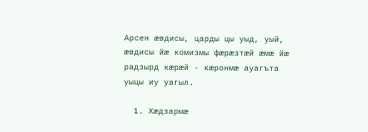Арсен æвдисы, царды цы уыд, уый, æвдисы йæ комизмы фæрæзтæй æмæ йæ радзырд кæрæй - кæронмæ ауагъта уыцы иу уагыл.

  1. Хæдзармæ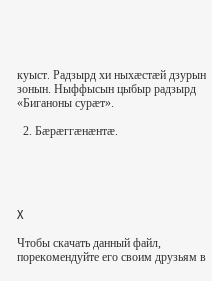куыст. Радзырд хи ныхæстæй дзурын зонын. Ныффысын цыбыр радзырд «Биганоны сурæт».

  2. Бæрæггæнæнтæ.





X

Чтобы скачать данный файл, порекомендуйте его своим друзьям в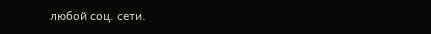любой соц. сети.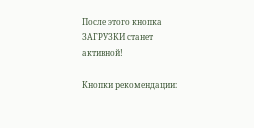После этого кнопка ЗАГРУЗКИ станет активной!

Кнопки рекомендации: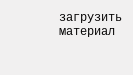загрузить материал